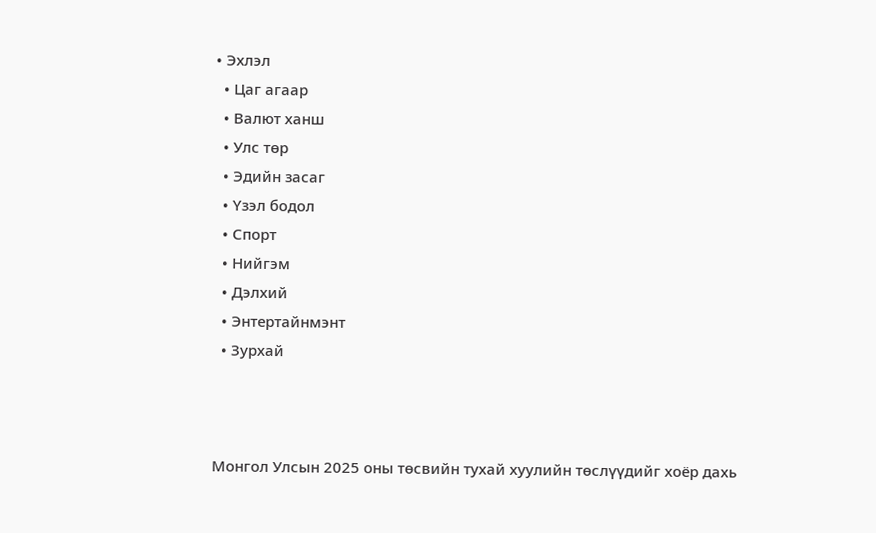• Эхлэл
  • Цаг агаар
  • Валют ханш
  • Улс төр
  • Эдийн засаг
  • Үзэл бодол
  • Спорт
  • Нийгэм
  • Дэлхий
  • Энтертайнмэнт
  • Зурхай



Монгол Улсын 2025 оны төсвийн тухай хуулийн төслүүдийг хоёр дахь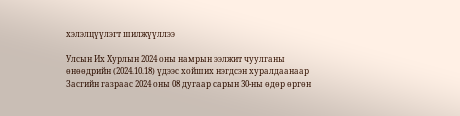хэлэлцүүлэгт шилжүүллээ

Улсын Их Хурлын 2024 оны намрын ээлжит чуулганы өнөөдрийн (2024.10.18) үдээс хойших нэгдсэн хуралдаанаар Засгийн газраас 2024 оны 08 дугаар сарын 30-ны өдөр өргөн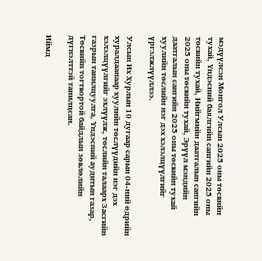мэдүүлсэн Монгол Улсын 2025 оны төсвийн тухай, Үндэсний баялгийн сангийн 2025 оны төсвийн тухай, Нийгмийн даатгалын сангийн 2025 оны төсвийн тухай, Эрүүл мэндийн даатгалын сангийн 2025 оны төсвийн тухай хуулийн төслийн нэг дэх хэлэлцүүлгийг үргэлжлүүллээ.

Улсын Их Хурлын 10 дугаар сарын 04-ний өдрийн хуралдаанаар хуулийн төслүүдийн нэг дэх хэлэлцүүлгийг эхлүүлж, төслийн талаарх Засгийн газрын танилцуулга, Үндэсний аудитын газар, Төсвийн тогтвортой байдлын зөвлөлийн дүгнэлттэй танилцсан.

Иймд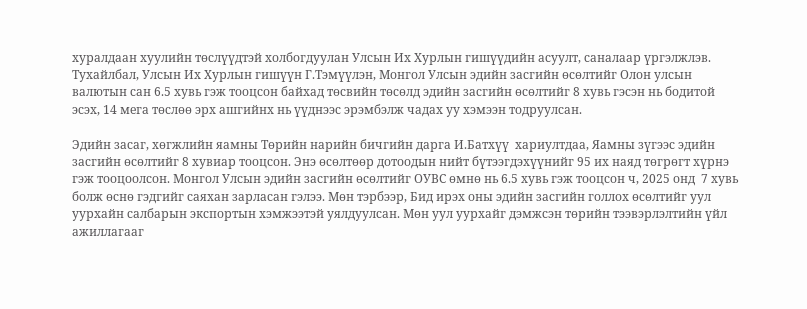хуралдаан хуулийн төслүүдтэй холбогдуулан Улсын Их Хурлын гишүүдийн асуулт, саналаар үргэлжлэв.  Тухайлбал, Улсын Их Хурлын гишүүн Г.Тэмүүлэн, Монгол Улсын эдийн засгийн өсөлтийг Олон улсын валютын сан 6.5 хувь гэж тооцсон байхад төсвийн төсөлд эдийн засгийн өсөлтийг 8 хувь гэсэн нь бодитой эсэх, 14 мега төслөө эрх ашгийнх нь үүднээс эрэмбэлж чадах уу хэмээн тодруулсан.

Эдийн засаг, хөгжлийн яамны Төрийн нарийн бичгийн дарга И.Батхүү  хариултдаа, Яамны зүгээс эдийн засгийн өсөлтийг 8 хувиар тооцсон. Энэ өсөлтөөр дотоодын нийт бүтээгдэхүүнийг 95 их наяд төгрөгт хүрнэ гэж тооцоолсон. Монгол Улсын эдийн засгийн өсөлтийг ОУВС өмнө нь 6.5 хувь гэж тооцсон ч, 2025 онд  7 хувь болж өснө гэдгийг саяхан зарласан гэлээ. Мөн тэрбээр, Бид ирэх оны эдийн засгийн голлох өсөлтийг уул уурхайн салбарын экспортын хэмжээтэй уялдуулсан. Мөн уул уурхайг дэмжсэн төрийн тээвэрлэлтийн үйл ажиллагааг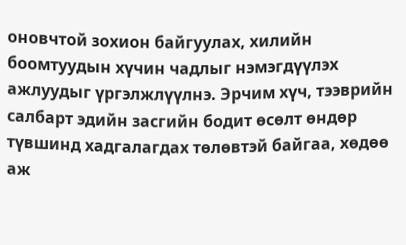оновчтой зохион байгуулах, хилийн боомтуудын хүчин чадлыг нэмэгдүүлэх ажлуудыг үргэлжлүүлнэ. Эрчим хүч, тээврийн салбарт эдийн засгийн бодит өсөлт өндөр түвшинд хадгалагдах төлөвтэй байгаа, хөдөө аж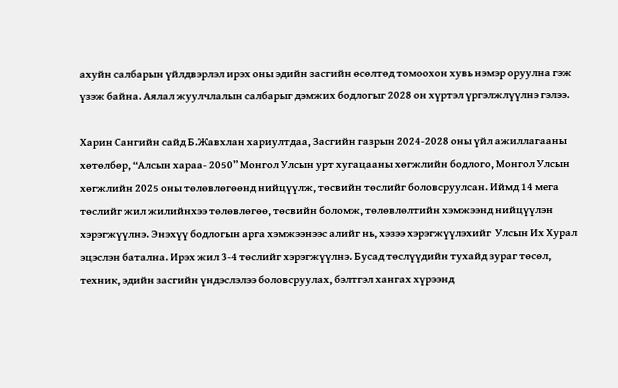ахуйн салбарын үйлдвэрлэл ирэх оны эдийн засгийн өсөлтөд томоохон хувь нэмэр оруулна гэж үзэж байна. Аялал жуулчлалын салбарыг дэмжих бодлогыг 2028 он хүртэл үргэлжлүүлнэ гэлээ.

Харин Сангийн сайд Б.Жавхлан хариултдаа, Засгийн газрын 2024-2028 оны үйл ажиллагааны хөтөлбөр, “Алсын хараа- 2050” Монгол Улсын урт хугацааны хөгжлийн бодлого, Монгол Улсын хөгжлийн 2025 оны төлөвлөгөөнд нийцүүлж, төсвийн төслийг боловсруулсан. Иймд 14 мега төслийг жил жилийнхээ төлөвлөгөө, төсвийн боломж, төлөвлөлтийн хэмжээнд нийцүүлэн хэрэгжүүлнэ. Энэхүү бодлогын арга хэмжээнээс алийг нь, хэзээ хэрэгжүүлэхийг  Улсын Их Хурал эцэслэн батална. Ирэх жил 3-4 төслийг хэрэгжүүлнэ. Бусад төслүүдийн тухайд зураг төсөл, техник, эдийн засгийн үндэслэлээ боловсруулах, бэлтгэл хангах хүрээнд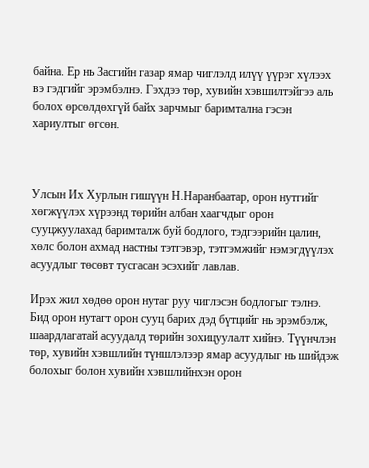байна. Ер нь Засгийн газар ямар чиглэлд илүү үүрэг хүлээх вэ гэдгийг эрэмбэлнэ. Гэхдээ төр, хувийн хэвшилтэйгээ аль болох өрсөлдөхгүй байх зарчмыг баримтална гэсэн хариултыг өгсөн.



Улсын Их Хурлын гишүүн Н.Наранбаатар, орон нутгийг хөгжүүлэх хүрээнд төрийн албан хаагчдыг орон сууцжуулахад баримталж буй бодлого, тэдгээрийн цалин, хөлс болон ахмад настны тэтгэвэр, тэтгэмжийг нэмэгдүүлэх асуудлыг төсөвт тусгасан эсэхийг лавлав.

Ирэх жил хөдөө орон нутаг руу чиглэсэн бодлогыг тэлнэ. Бид орон нутагт орон сууц барих дэд бүтцийг нь эрэмбэлж, шаардлагатай асуудалд төрийн зохицуулалт хийнэ. Түүнчлэн төр, хувийн хэвшлийн түншлэлээр ямар асуудлыг нь шийдэж болохыг болон хувийн хэвшлийнхэн орон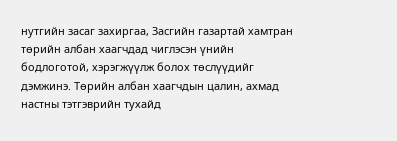нутгийн засаг захиргаа, Засгийн газартай хамтран төрийн албан хаагчдад чиглэсэн үнийн бодлоготой, хэрэгжүүлж болох төслүүдийг дэмжинэ. Төрийн албан хаагчдын цалин, ахмад настны тэтгэврийн тухайд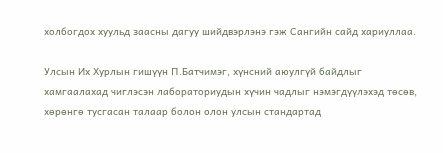холбогдох хуульд заасны дагуу шийдвэрлэнэ гэж Сангийн сайд хариуллаа.

Улсын Их Хурлын гишүүн П.Батчимэг, хүнсний аюулгүй байдлыг хамгаалахад чиглэсэн лабораториудын хүчин чадлыг нэмэгдүүлэхэд төсөв, хөрөнгө тусгасан талаар болон олон улсын стандартад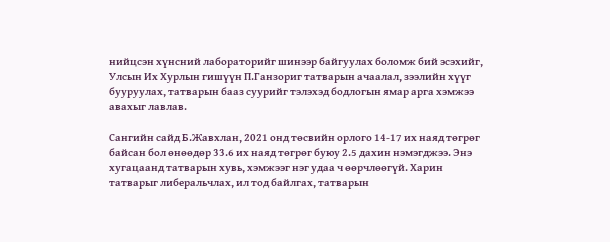нийцсэн хүнсний лабораторийг шинээр байгуулах боломж бий эсэхийг, Улсын Их Хурлын гишүүн П.Ганзориг татварын ачаалал, зээлийн хүүг бууруулах, татварын бааз суурийг тэлэхэд бодлогын ямар арга хэмжээ авахыг лавлав.

Сангийн сайд Б.Жавхлан, 2021 онд төсвийн орлого 14-17 их наяд төгрөг байсан бол өнөөдөр 33.6 их наяд төгрөг буюу 2.5 дахин нэмэгджээ. Энэ хугацаанд татварын хувь, хэмжээг нэг удаа ч өөрчлөөгүй. Харин татварыг либеральчлах, ил тод байлгах, татварын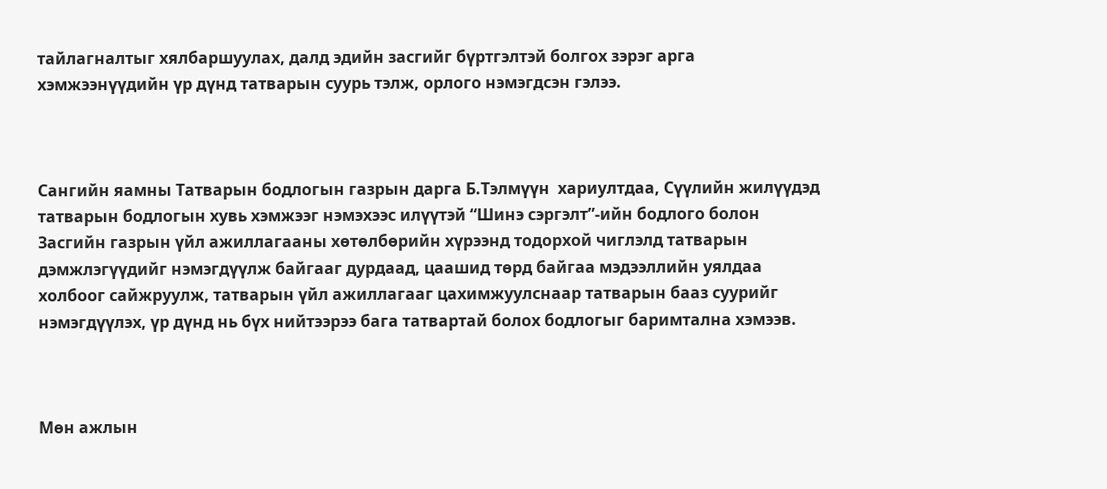тайлагналтыг хялбаршуулах, далд эдийн засгийг бүртгэлтэй болгох зэрэг арга хэмжээнүүдийн үр дүнд татварын суурь тэлж, орлого нэмэгдсэн гэлээ.



Сангийн яамны Татварын бодлогын газрын дарга Б.Тэлмүүн  хариултдаа, Сүүлийн жилүүдэд татварын бодлогын хувь хэмжээг нэмэхээс илүүтэй “Шинэ сэргэлт”-ийн бодлого болон Засгийн газрын үйл ажиллагааны хөтөлбөрийн хүрээнд тодорхой чиглэлд татварын дэмжлэгүүдийг нэмэгдүүлж байгааг дурдаад, цаашид төрд байгаа мэдээллийн уялдаа холбоог сайжруулж, татварын үйл ажиллагааг цахимжуулснаар татварын бааз суурийг нэмэгдүүлэх, үр дүнд нь бүх нийтээрээ бага татвартай болох бодлогыг баримтална хэмээв.



Мөн ажлын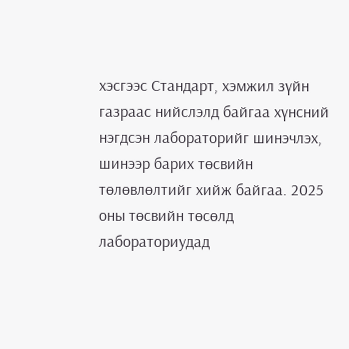хэсгээс Стандарт, хэмжил зүйн газраас нийслэлд байгаа хүнсний нэгдсэн лабораторийг шинэчлэх, шинээр барих төсвийн төлөвлөлтийг хийж байгаа. 2025 оны төсвийн төсөлд лабораториудад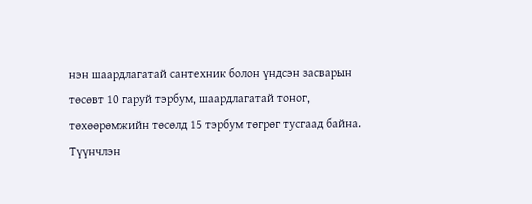нэн шаардлагатай сантехник болон үндсэн засварын төсөвт 10 гаруй тэрбум, шаардлагатай тоног, төхөөрөмжийн төсөлд 15 тэрбум төгрөг тусгаад байна. Түүнчлэн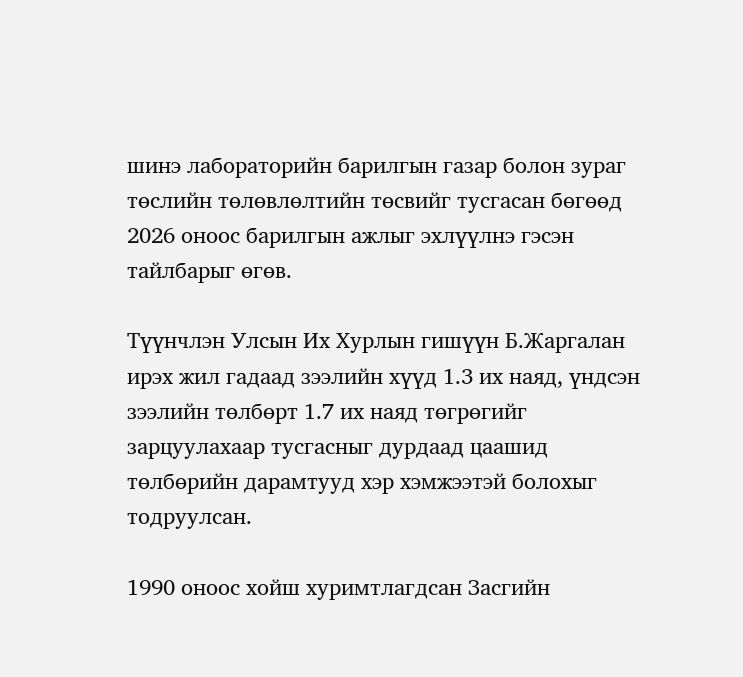шинэ лабораторийн барилгын газар болон зураг төслийн төлөвлөлтийн төсвийг тусгасан бөгөөд 2026 оноос барилгын ажлыг эхлүүлнэ гэсэн тайлбарыг өгөв.

Түүнчлэн Улсын Их Хурлын гишүүн Б.Жаргалан ирэх жил гадаад зээлийн хүүд 1.3 их наяд, үндсэн зээлийн төлбөрт 1.7 их наяд төгрөгийг зарцуулахаар тусгасныг дурдаад цаашид төлбөрийн дарамтууд хэр хэмжээтэй болохыг тодруулсан.

1990 оноос хойш хуримтлагдсан Засгийн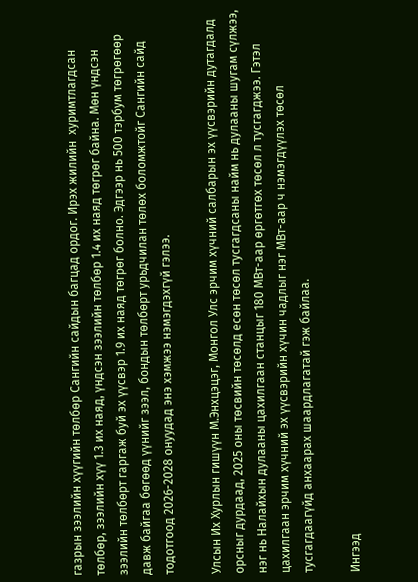газрын зээлийн хүүгийн төлбөр Сангийн сайдын багцад ордог. Ирэх жилийн  хуримтлагдсан төлбөр, зээлийн хүү 1.3 их наяд, үндсэн зээлийн төлбөр 1.4 их наяд төгрөг байна. Мөн үндсэн зээлийн төлбөрт гаргаж буй эх үүсвэр 1.9 их наяд төгрөг болно. Эдгээр нь 500 тэрбум төгрөгөөр давж байгаа бөгөөд үүнийг зээл, бондын төлбөрт урьдчилан төлөх боломжтойг Сангийн сайд тодотгоод 2026-2028 онуудад энэ хэмжээ нэмэгдэхгүй гэлээ.

Улсын Их Хурлын гишүүн М.Энхцэцэг, Монгол Улс эрчим хүчний салбарын эх үүсвэрийн дутагдалд орсныг дурдаад, 2025 оны төсвийн төсөлд есөн төсөл тусгагдсаны найм нь дулааны шугам сүлжээ, нэг нь Налайхын дулааны цахилгаан станцыг 180 МВт-аар өргөтгөх төсөл л тусгагджээ. Гэтэл цахилгаан эрчим хүчний эх үүсвэрийн хүчин чадлыг нэг МВт-аар ч нэмэгдүүлэх төсөл тусгагдаагүйд анхаарах шаардлагатай гэж байлаа.

Ингээд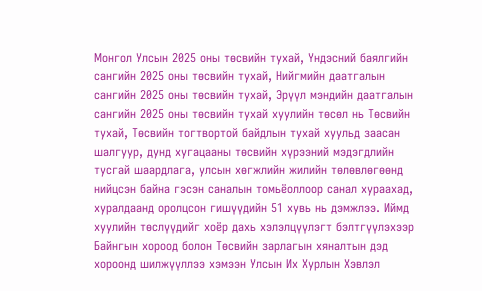Монгол Улсын 2025 оны төсвийн тухай, Үндэсний баялгийн сангийн 2025 оны төсвийн тухай, Нийгмийн даатгалын сангийн 2025 оны төсвийн тухай, Эрүүл мэндийн даатгалын сангийн 2025 оны төсвийн тухай хуулийн төсөл нь Төсвийн тухай, Төсвийн тогтвортой байдлын тухай хуульд заасан шалгуур, дунд хугацааны төсвийн хүрээний мэдэгдлийн тусгай шаардлага, улсын хөгжлийн жилийн төлөвлөгөөнд нийцсэн байна гэсэн саналын томьёоллоор санал хураахад, хуралдаанд оролцсон гишүүдийн 51 хувь нь дэмжлээ. Иймд хуулийн төслүүдийг хоёр дахь хэлэлцүүлэгт бэлтгүүлэхээр Байнгын хороод болон Төсвийн зарлагын хяналтын дэд хороонд шилжүүллээ хэмээн Улсын Их Хурлын Хэвлэл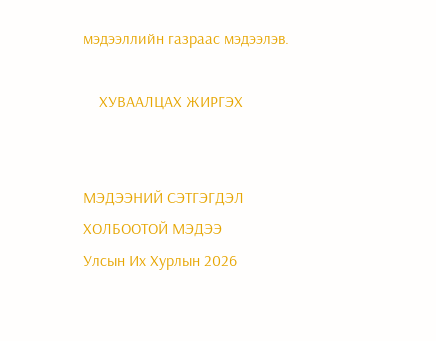мэдээллийн газраас мэдээлэв.

    ХУВААЛЦАХ ЖИРГЭХ


МЭДЭЭНИЙ СЭТГЭГДЭЛ
ХОЛБООТОЙ МЭДЭЭ
Улсын Их Хурлын 2026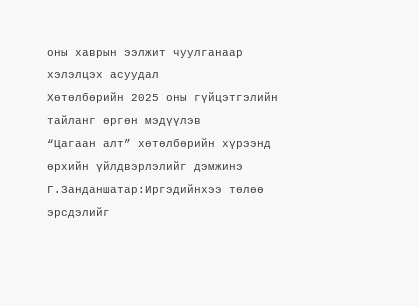оны хаврын ээлжит чуулганаар хэлэлцэх асуудал
Хөтөлбөрийн 2025 оны гүйцэтгэлийн тайланг өргөн мэдүүлэв
“Цагаан алт” хөтөлбөрийн хүрээнд өрхийн үйлдвэрлэлийг дэмжинэ
Г.Занданшатар:Иргэдийнхээ төлөө эрсдэлийг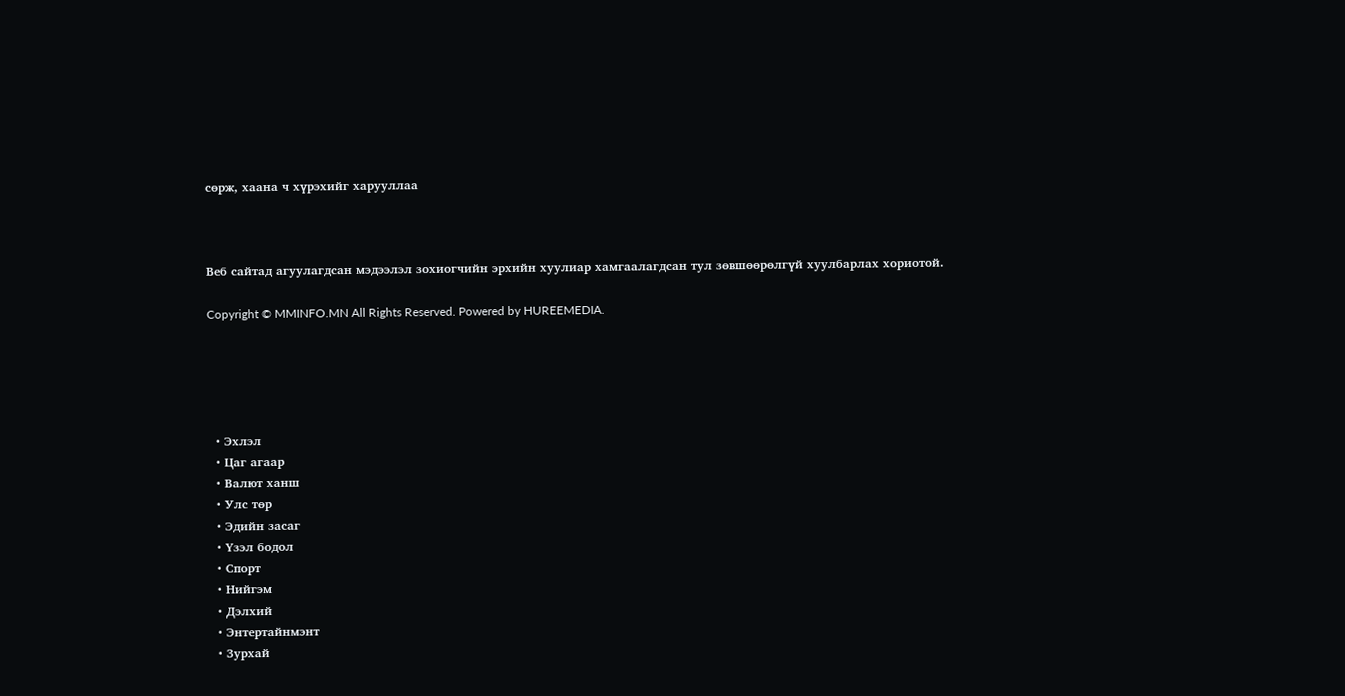сөрж, хаана ч хүрэхийг харууллаа



Веб сайтад агуулагдсан мэдээлэл зохиогчийн эрхийн хуулиар хамгаалагдсан тул зөвшөөрөлгүй хуулбарлах хориотой.

Copyright © MMINFO.MN All Rights Reserved. Powered by HUREEMEDIA.





  • Эхлэл
  • Цаг агаар
  • Валют ханш
  • Улс төр
  • Эдийн засаг
  • Үзэл бодол
  • Спорт
  • Нийгэм
  • Дэлхий
  • Энтертайнмэнт
  • Зурхай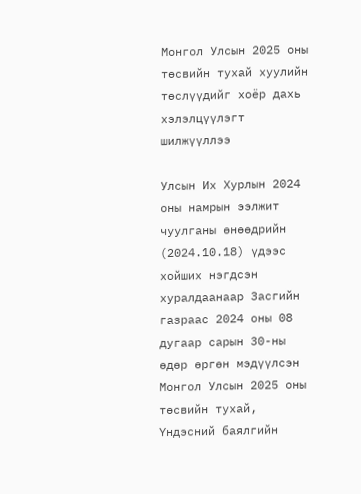Монгол Улсын 2025 оны төсвийн тухай хуулийн төслүүдийг хоёр дахь хэлэлцүүлэгт шилжүүллээ

Улсын Их Хурлын 2024 оны намрын ээлжит чуулганы өнөөдрийн (2024.10.18) үдээс хойших нэгдсэн хуралдаанаар Засгийн газраас 2024 оны 08 дугаар сарын 30-ны өдөр өргөн мэдүүлсэн Монгол Улсын 2025 оны төсвийн тухай, Үндэсний баялгийн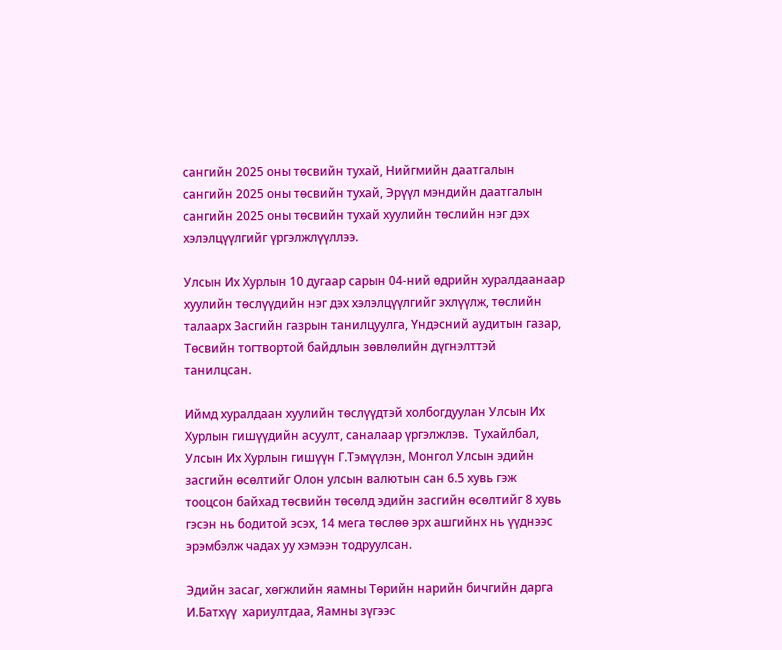сангийн 2025 оны төсвийн тухай, Нийгмийн даатгалын сангийн 2025 оны төсвийн тухай, Эрүүл мэндийн даатгалын сангийн 2025 оны төсвийн тухай хуулийн төслийн нэг дэх хэлэлцүүлгийг үргэлжлүүллээ.

Улсын Их Хурлын 10 дугаар сарын 04-ний өдрийн хуралдаанаар хуулийн төслүүдийн нэг дэх хэлэлцүүлгийг эхлүүлж, төслийн талаарх Засгийн газрын танилцуулга, Үндэсний аудитын газар, Төсвийн тогтвортой байдлын зөвлөлийн дүгнэлттэй танилцсан.

Иймд хуралдаан хуулийн төслүүдтэй холбогдуулан Улсын Их Хурлын гишүүдийн асуулт, саналаар үргэлжлэв.  Тухайлбал, Улсын Их Хурлын гишүүн Г.Тэмүүлэн, Монгол Улсын эдийн засгийн өсөлтийг Олон улсын валютын сан 6.5 хувь гэж тооцсон байхад төсвийн төсөлд эдийн засгийн өсөлтийг 8 хувь гэсэн нь бодитой эсэх, 14 мега төслөө эрх ашгийнх нь үүднээс эрэмбэлж чадах уу хэмээн тодруулсан.

Эдийн засаг, хөгжлийн яамны Төрийн нарийн бичгийн дарга И.Батхүү  хариултдаа, Яамны зүгээс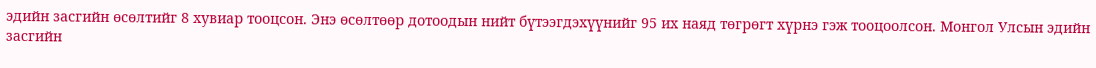эдийн засгийн өсөлтийг 8 хувиар тооцсон. Энэ өсөлтөөр дотоодын нийт бүтээгдэхүүнийг 95 их наяд төгрөгт хүрнэ гэж тооцоолсон. Монгол Улсын эдийн засгийн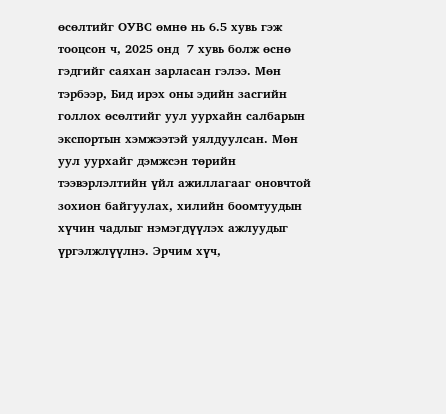өсөлтийг ОУВС өмнө нь 6.5 хувь гэж тооцсон ч, 2025 онд  7 хувь болж өснө гэдгийг саяхан зарласан гэлээ. Мөн тэрбээр, Бид ирэх оны эдийн засгийн голлох өсөлтийг уул уурхайн салбарын экспортын хэмжээтэй уялдуулсан. Мөн уул уурхайг дэмжсэн төрийн тээвэрлэлтийн үйл ажиллагааг оновчтой зохион байгуулах, хилийн боомтуудын хүчин чадлыг нэмэгдүүлэх ажлуудыг үргэлжлүүлнэ. Эрчим хүч,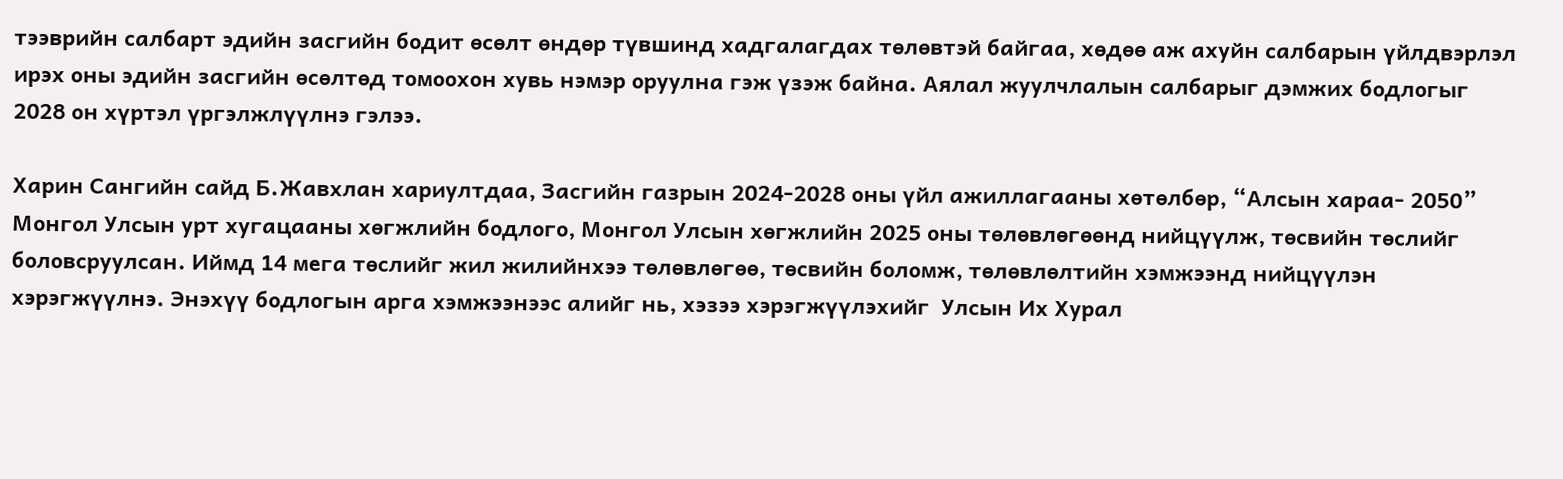тээврийн салбарт эдийн засгийн бодит өсөлт өндөр түвшинд хадгалагдах төлөвтэй байгаа, хөдөө аж ахуйн салбарын үйлдвэрлэл ирэх оны эдийн засгийн өсөлтөд томоохон хувь нэмэр оруулна гэж үзэж байна. Аялал жуулчлалын салбарыг дэмжих бодлогыг 2028 он хүртэл үргэлжлүүлнэ гэлээ.

Харин Сангийн сайд Б.Жавхлан хариултдаа, Засгийн газрын 2024-2028 оны үйл ажиллагааны хөтөлбөр, “Алсын хараа- 2050” Монгол Улсын урт хугацааны хөгжлийн бодлого, Монгол Улсын хөгжлийн 2025 оны төлөвлөгөөнд нийцүүлж, төсвийн төслийг боловсруулсан. Иймд 14 мега төслийг жил жилийнхээ төлөвлөгөө, төсвийн боломж, төлөвлөлтийн хэмжээнд нийцүүлэн хэрэгжүүлнэ. Энэхүү бодлогын арга хэмжээнээс алийг нь, хэзээ хэрэгжүүлэхийг  Улсын Их Хурал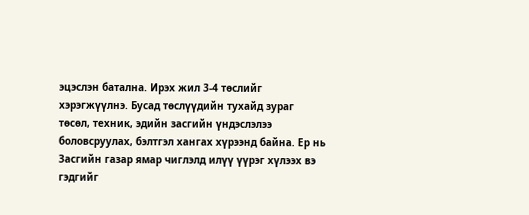эцэслэн батална. Ирэх жил 3-4 төслийг хэрэгжүүлнэ. Бусад төслүүдийн тухайд зураг төсөл, техник, эдийн засгийн үндэслэлээ боловсруулах, бэлтгэл хангах хүрээнд байна. Ер нь Засгийн газар ямар чиглэлд илүү үүрэг хүлээх вэ гэдгийг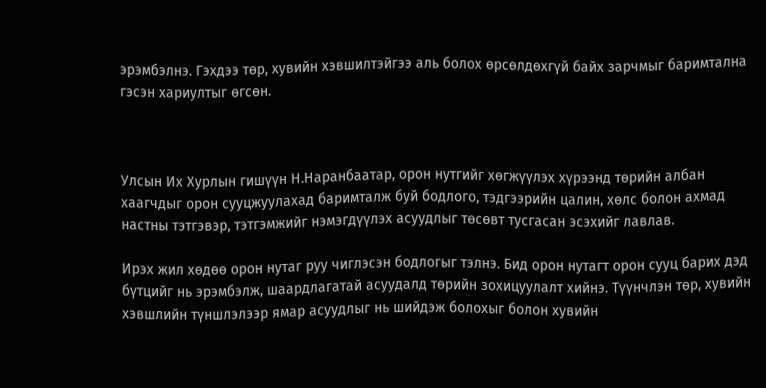эрэмбэлнэ. Гэхдээ төр, хувийн хэвшилтэйгээ аль болох өрсөлдөхгүй байх зарчмыг баримтална гэсэн хариултыг өгсөн.



Улсын Их Хурлын гишүүн Н.Наранбаатар, орон нутгийг хөгжүүлэх хүрээнд төрийн албан хаагчдыг орон сууцжуулахад баримталж буй бодлого, тэдгээрийн цалин, хөлс болон ахмад настны тэтгэвэр, тэтгэмжийг нэмэгдүүлэх асуудлыг төсөвт тусгасан эсэхийг лавлав.

Ирэх жил хөдөө орон нутаг руу чиглэсэн бодлогыг тэлнэ. Бид орон нутагт орон сууц барих дэд бүтцийг нь эрэмбэлж, шаардлагатай асуудалд төрийн зохицуулалт хийнэ. Түүнчлэн төр, хувийн хэвшлийн түншлэлээр ямар асуудлыг нь шийдэж болохыг болон хувийн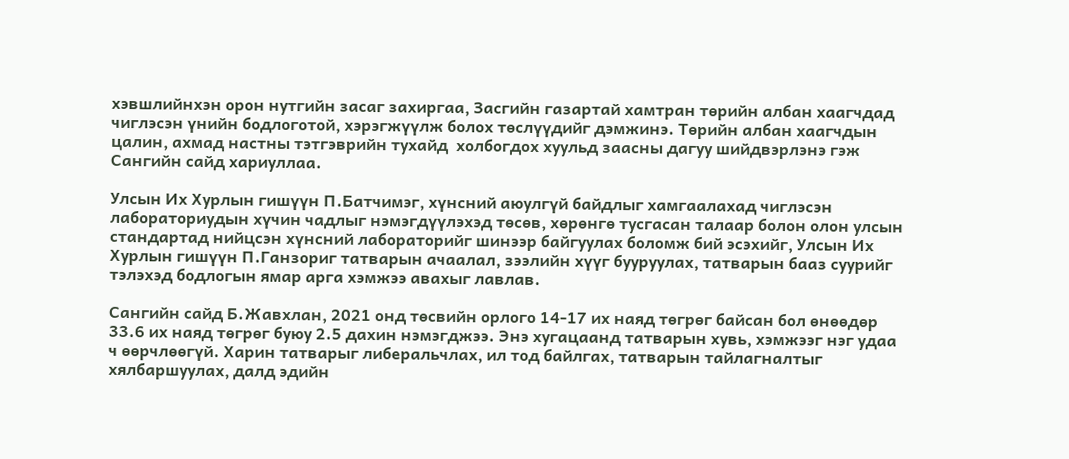хэвшлийнхэн орон нутгийн засаг захиргаа, Засгийн газартай хамтран төрийн албан хаагчдад чиглэсэн үнийн бодлоготой, хэрэгжүүлж болох төслүүдийг дэмжинэ. Төрийн албан хаагчдын цалин, ахмад настны тэтгэврийн тухайд  холбогдох хуульд заасны дагуу шийдвэрлэнэ гэж Сангийн сайд хариуллаа.

Улсын Их Хурлын гишүүн П.Батчимэг, хүнсний аюулгүй байдлыг хамгаалахад чиглэсэн лабораториудын хүчин чадлыг нэмэгдүүлэхэд төсөв, хөрөнгө тусгасан талаар болон олон улсын стандартад нийцсэн хүнсний лабораторийг шинээр байгуулах боломж бий эсэхийг, Улсын Их Хурлын гишүүн П.Ганзориг татварын ачаалал, зээлийн хүүг бууруулах, татварын бааз суурийг тэлэхэд бодлогын ямар арга хэмжээ авахыг лавлав.

Сангийн сайд Б.Жавхлан, 2021 онд төсвийн орлого 14-17 их наяд төгрөг байсан бол өнөөдөр 33.6 их наяд төгрөг буюу 2.5 дахин нэмэгджээ. Энэ хугацаанд татварын хувь, хэмжээг нэг удаа ч өөрчлөөгүй. Харин татварыг либеральчлах, ил тод байлгах, татварын тайлагналтыг хялбаршуулах, далд эдийн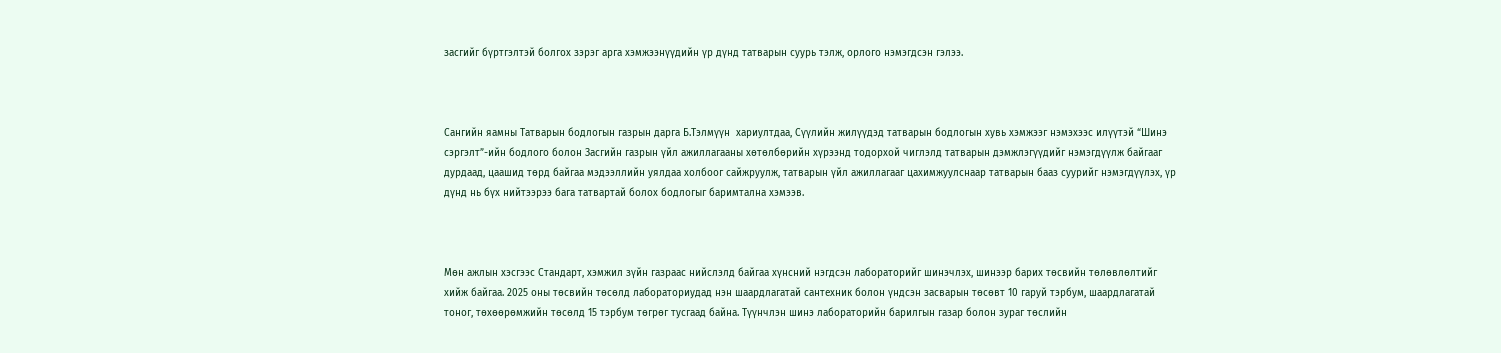засгийг бүртгэлтэй болгох зэрэг арга хэмжээнүүдийн үр дүнд татварын суурь тэлж, орлого нэмэгдсэн гэлээ.



Сангийн яамны Татварын бодлогын газрын дарга Б.Тэлмүүн  хариултдаа, Сүүлийн жилүүдэд татварын бодлогын хувь хэмжээг нэмэхээс илүүтэй “Шинэ сэргэлт”-ийн бодлого болон Засгийн газрын үйл ажиллагааны хөтөлбөрийн хүрээнд тодорхой чиглэлд татварын дэмжлэгүүдийг нэмэгдүүлж байгааг дурдаад, цаашид төрд байгаа мэдээллийн уялдаа холбоог сайжруулж, татварын үйл ажиллагааг цахимжуулснаар татварын бааз суурийг нэмэгдүүлэх, үр дүнд нь бүх нийтээрээ бага татвартай болох бодлогыг баримтална хэмээв.



Мөн ажлын хэсгээс Стандарт, хэмжил зүйн газраас нийслэлд байгаа хүнсний нэгдсэн лабораторийг шинэчлэх, шинээр барих төсвийн төлөвлөлтийг хийж байгаа. 2025 оны төсвийн төсөлд лабораториудад нэн шаардлагатай сантехник болон үндсэн засварын төсөвт 10 гаруй тэрбум, шаардлагатай тоног, төхөөрөмжийн төсөлд 15 тэрбум төгрөг тусгаад байна. Түүнчлэн шинэ лабораторийн барилгын газар болон зураг төслийн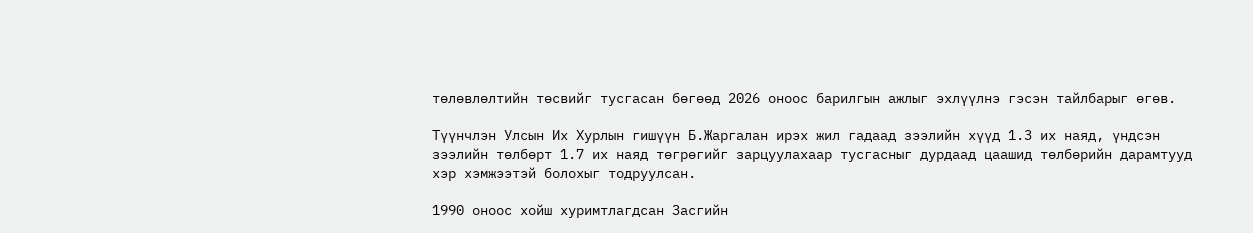төлөвлөлтийн төсвийг тусгасан бөгөөд 2026 оноос барилгын ажлыг эхлүүлнэ гэсэн тайлбарыг өгөв.

Түүнчлэн Улсын Их Хурлын гишүүн Б.Жаргалан ирэх жил гадаад зээлийн хүүд 1.3 их наяд, үндсэн зээлийн төлбөрт 1.7 их наяд төгрөгийг зарцуулахаар тусгасныг дурдаад цаашид төлбөрийн дарамтууд хэр хэмжээтэй болохыг тодруулсан.

1990 оноос хойш хуримтлагдсан Засгийн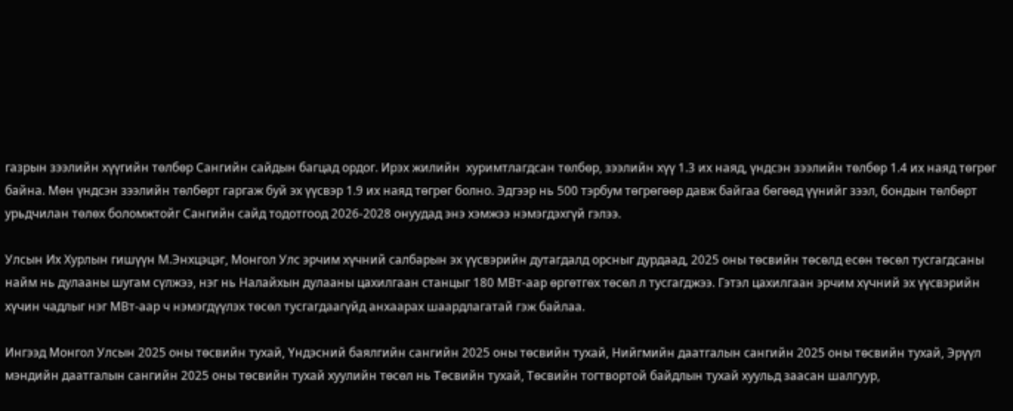газрын зээлийн хүүгийн төлбөр Сангийн сайдын багцад ордог. Ирэх жилийн  хуримтлагдсан төлбөр, зээлийн хүү 1.3 их наяд, үндсэн зээлийн төлбөр 1.4 их наяд төгрөг байна. Мөн үндсэн зээлийн төлбөрт гаргаж буй эх үүсвэр 1.9 их наяд төгрөг болно. Эдгээр нь 500 тэрбум төгрөгөөр давж байгаа бөгөөд үүнийг зээл, бондын төлбөрт урьдчилан төлөх боломжтойг Сангийн сайд тодотгоод 2026-2028 онуудад энэ хэмжээ нэмэгдэхгүй гэлээ.

Улсын Их Хурлын гишүүн М.Энхцэцэг, Монгол Улс эрчим хүчний салбарын эх үүсвэрийн дутагдалд орсныг дурдаад, 2025 оны төсвийн төсөлд есөн төсөл тусгагдсаны найм нь дулааны шугам сүлжээ, нэг нь Налайхын дулааны цахилгаан станцыг 180 МВт-аар өргөтгөх төсөл л тусгагджээ. Гэтэл цахилгаан эрчим хүчний эх үүсвэрийн хүчин чадлыг нэг МВт-аар ч нэмэгдүүлэх төсөл тусгагдаагүйд анхаарах шаардлагатай гэж байлаа.

Ингээд Монгол Улсын 2025 оны төсвийн тухай, Үндэсний баялгийн сангийн 2025 оны төсвийн тухай, Нийгмийн даатгалын сангийн 2025 оны төсвийн тухай, Эрүүл мэндийн даатгалын сангийн 2025 оны төсвийн тухай хуулийн төсөл нь Төсвийн тухай, Төсвийн тогтвортой байдлын тухай хуульд заасан шалгуур,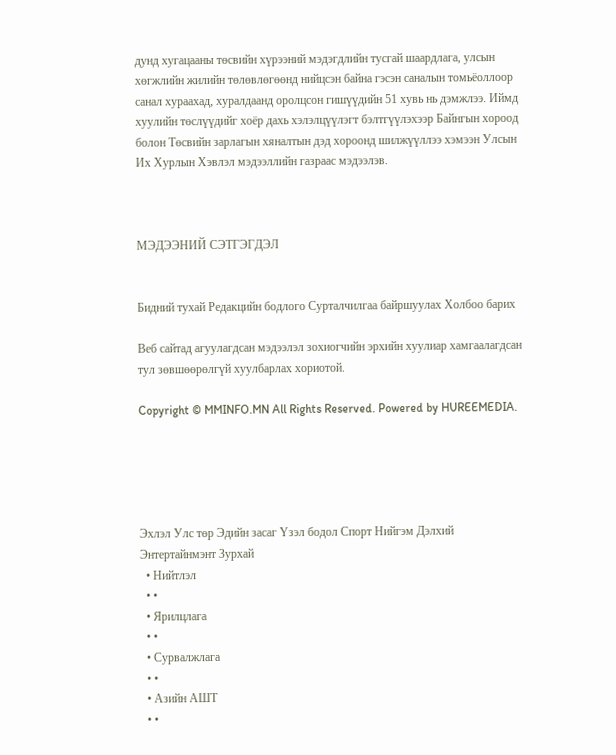дунд хугацааны төсвийн хүрээний мэдэгдлийн тусгай шаардлага, улсын хөгжлийн жилийн төлөвлөгөөнд нийцсэн байна гэсэн саналын томьёоллоор санал хураахад, хуралдаанд оролцсон гишүүдийн 51 хувь нь дэмжлээ. Иймд хуулийн төслүүдийг хоёр дахь хэлэлцүүлэгт бэлтгүүлэхээр Байнгын хороод болон Төсвийн зарлагын хяналтын дэд хороонд шилжүүллээ хэмээн Улсын Их Хурлын Хэвлэл мэдээллийн газраас мэдээлэв.



МЭДЭЭНИЙ СЭТГЭГДЭЛ


Бидний тухай Редакцийн бодлого Сурталчилгаа байршуулах Холбоо барих

Веб сайтад агуулагдсан мэдээлэл зохиогчийн эрхийн хуулиар хамгаалагдсан тул зөвшөөрөлгүй хуулбарлах хориотой.

Copyright © MMINFO.MN All Rights Reserved. Powered by HUREEMEDIA.





Эхлэл Улс төр Эдийн засаг Үзэл бодол Спорт Нийгэм Дэлхий Энтертайнмэнт Зурхай
  • Нийтлэл
  • •
  • Ярилцлага
  • •
  • Сурвалжлага
  • •
  • Азийн АШТ
  • •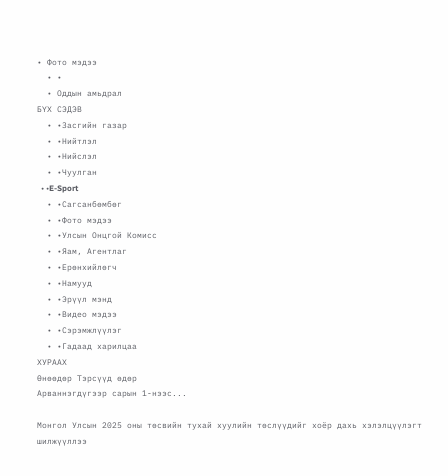• Фото мэдээ
  • •
  • Оддын амьдрал
БҮХ СЭДЭВ
  • •Засгийн газар
  • •Нийтлэл
  • •Нийслэл
  • •Чуулган
  • •E-Sport
  • •Сагсанбөмбөг
  • •Фото мэдээ
  • •Улсын Онцгой Комисс
  • •Яам, Агентлаг
  • •Ерөнхийлөгч
  • •Намууд
  • •Эрүүл мэнд
  • •Видео мэдээ
  • •Сэрэмжлүүлэг
  • •Гадаад харилцаа
ХУРААХ
Өнөөдөр Тэрсүүд өдөр
Арваннэгдүгээр сарын 1-нээс...

Монгол Улсын 2025 оны төсвийн тухай хуулийн төслүүдийг хоёр дахь хэлэлцүүлэгт шилжүүллээ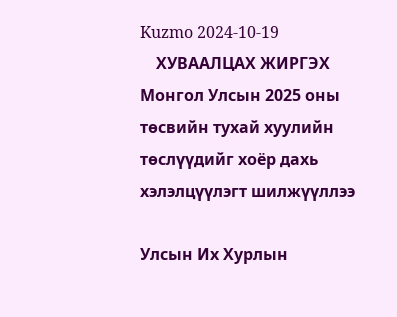Kuzmo 2024-10-19
    ХУВААЛЦАХ ЖИРГЭХ
Монгол Улсын 2025 оны төсвийн тухай хуулийн төслүүдийг хоёр дахь хэлэлцүүлэгт шилжүүллээ

Улсын Их Хурлын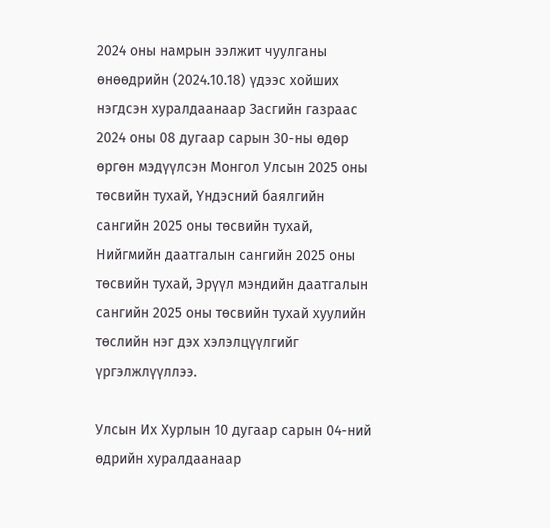2024 оны намрын ээлжит чуулганы өнөөдрийн (2024.10.18) үдээс хойших нэгдсэн хуралдаанаар Засгийн газраас 2024 оны 08 дугаар сарын 30-ны өдөр өргөн мэдүүлсэн Монгол Улсын 2025 оны төсвийн тухай, Үндэсний баялгийн сангийн 2025 оны төсвийн тухай, Нийгмийн даатгалын сангийн 2025 оны төсвийн тухай, Эрүүл мэндийн даатгалын сангийн 2025 оны төсвийн тухай хуулийн төслийн нэг дэх хэлэлцүүлгийг үргэлжлүүллээ.

Улсын Их Хурлын 10 дугаар сарын 04-ний өдрийн хуралдаанаар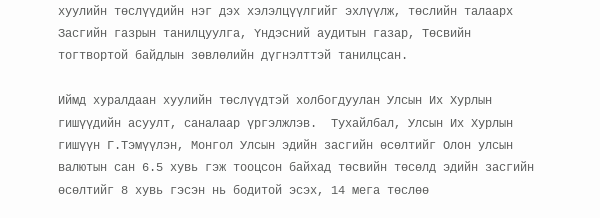хуулийн төслүүдийн нэг дэх хэлэлцүүлгийг эхлүүлж, төслийн талаарх Засгийн газрын танилцуулга, Үндэсний аудитын газар, Төсвийн тогтвортой байдлын зөвлөлийн дүгнэлттэй танилцсан.

Иймд хуралдаан хуулийн төслүүдтэй холбогдуулан Улсын Их Хурлын гишүүдийн асуулт, саналаар үргэлжлэв.  Тухайлбал, Улсын Их Хурлын гишүүн Г.Тэмүүлэн, Монгол Улсын эдийн засгийн өсөлтийг Олон улсын валютын сан 6.5 хувь гэж тооцсон байхад төсвийн төсөлд эдийн засгийн өсөлтийг 8 хувь гэсэн нь бодитой эсэх, 14 мега төслөө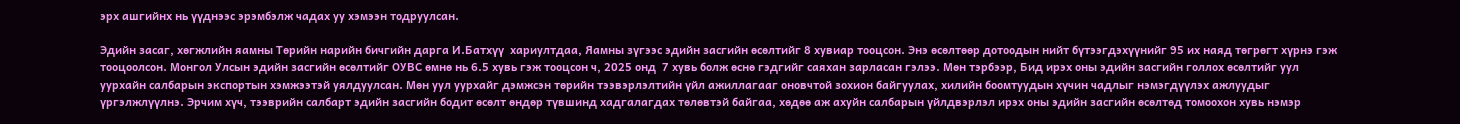эрх ашгийнх нь үүднээс эрэмбэлж чадах уу хэмээн тодруулсан.

Эдийн засаг, хөгжлийн яамны Төрийн нарийн бичгийн дарга И.Батхүү  хариултдаа, Яамны зүгээс эдийн засгийн өсөлтийг 8 хувиар тооцсон. Энэ өсөлтөөр дотоодын нийт бүтээгдэхүүнийг 95 их наяд төгрөгт хүрнэ гэж тооцоолсон. Монгол Улсын эдийн засгийн өсөлтийг ОУВС өмнө нь 6.5 хувь гэж тооцсон ч, 2025 онд  7 хувь болж өснө гэдгийг саяхан зарласан гэлээ. Мөн тэрбээр, Бид ирэх оны эдийн засгийн голлох өсөлтийг уул уурхайн салбарын экспортын хэмжээтэй уялдуулсан. Мөн уул уурхайг дэмжсэн төрийн тээвэрлэлтийн үйл ажиллагааг оновчтой зохион байгуулах, хилийн боомтуудын хүчин чадлыг нэмэгдүүлэх ажлуудыг үргэлжлүүлнэ. Эрчим хүч, тээврийн салбарт эдийн засгийн бодит өсөлт өндөр түвшинд хадгалагдах төлөвтэй байгаа, хөдөө аж ахуйн салбарын үйлдвэрлэл ирэх оны эдийн засгийн өсөлтөд томоохон хувь нэмэр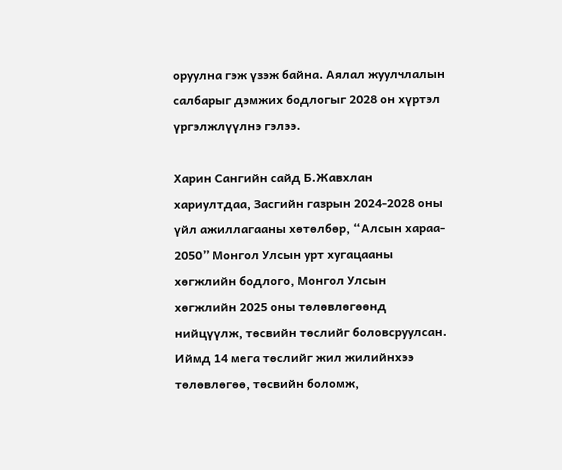оруулна гэж үзэж байна. Аялал жуулчлалын салбарыг дэмжих бодлогыг 2028 он хүртэл үргэлжлүүлнэ гэлээ.

Харин Сангийн сайд Б.Жавхлан хариултдаа, Засгийн газрын 2024-2028 оны үйл ажиллагааны хөтөлбөр, “Алсын хараа- 2050” Монгол Улсын урт хугацааны хөгжлийн бодлого, Монгол Улсын хөгжлийн 2025 оны төлөвлөгөөнд нийцүүлж, төсвийн төслийг боловсруулсан. Иймд 14 мега төслийг жил жилийнхээ төлөвлөгөө, төсвийн боломж,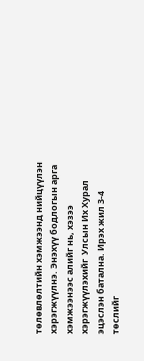төлөвлөлтийн хэмжээнд нийцүүлэн хэрэгжүүлнэ. Энэхүү бодлогын арга хэмжээнээс алийг нь, хэзээ хэрэгжүүлэхийг  Улсын Их Хурал эцэслэн батална. Ирэх жил 3-4 төслийг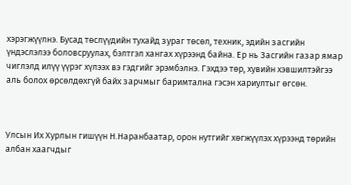хэрэгжүүлнэ. Бусад төслүүдийн тухайд зураг төсөл, техник, эдийн засгийн үндэслэлээ боловсруулах, бэлтгэл хангах хүрээнд байна. Ер нь Засгийн газар ямар чиглэлд илүү үүрэг хүлээх вэ гэдгийг эрэмбэлнэ. Гэхдээ төр, хувийн хэвшилтэйгээ аль болох өрсөлдөхгүй байх зарчмыг баримтална гэсэн хариултыг өгсөн.



Улсын Их Хурлын гишүүн Н.Наранбаатар, орон нутгийг хөгжүүлэх хүрээнд төрийн албан хаагчдыг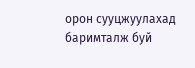орон сууцжуулахад баримталж буй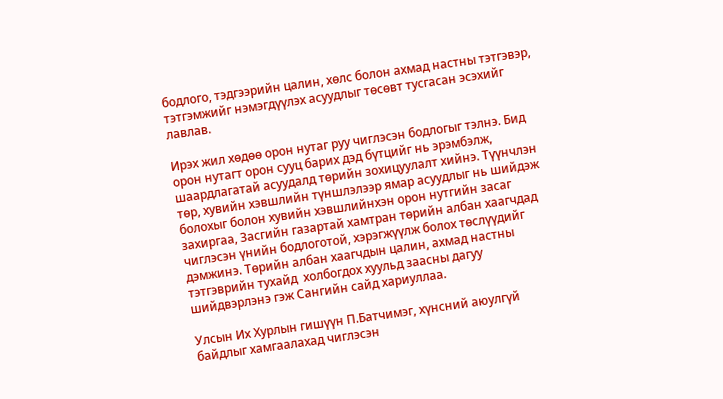бодлого, тэдгээрийн цалин, хөлс болон ахмад настны тэтгэвэр, тэтгэмжийг нэмэгдүүлэх асуудлыг төсөвт тусгасан эсэхийг лавлав.

Ирэх жил хөдөө орон нутаг руу чиглэсэн бодлогыг тэлнэ. Бид орон нутагт орон сууц барих дэд бүтцийг нь эрэмбэлж, шаардлагатай асуудалд төрийн зохицуулалт хийнэ. Түүнчлэн төр, хувийн хэвшлийн түншлэлээр ямар асуудлыг нь шийдэж болохыг болон хувийн хэвшлийнхэн орон нутгийн засаг захиргаа, Засгийн газартай хамтран төрийн албан хаагчдад чиглэсэн үнийн бодлоготой, хэрэгжүүлж болох төслүүдийг дэмжинэ. Төрийн албан хаагчдын цалин, ахмад настны тэтгэврийн тухайд  холбогдох хуульд заасны дагуу шийдвэрлэнэ гэж Сангийн сайд хариуллаа.

Улсын Их Хурлын гишүүн П.Батчимэг, хүнсний аюулгүй байдлыг хамгаалахад чиглэсэн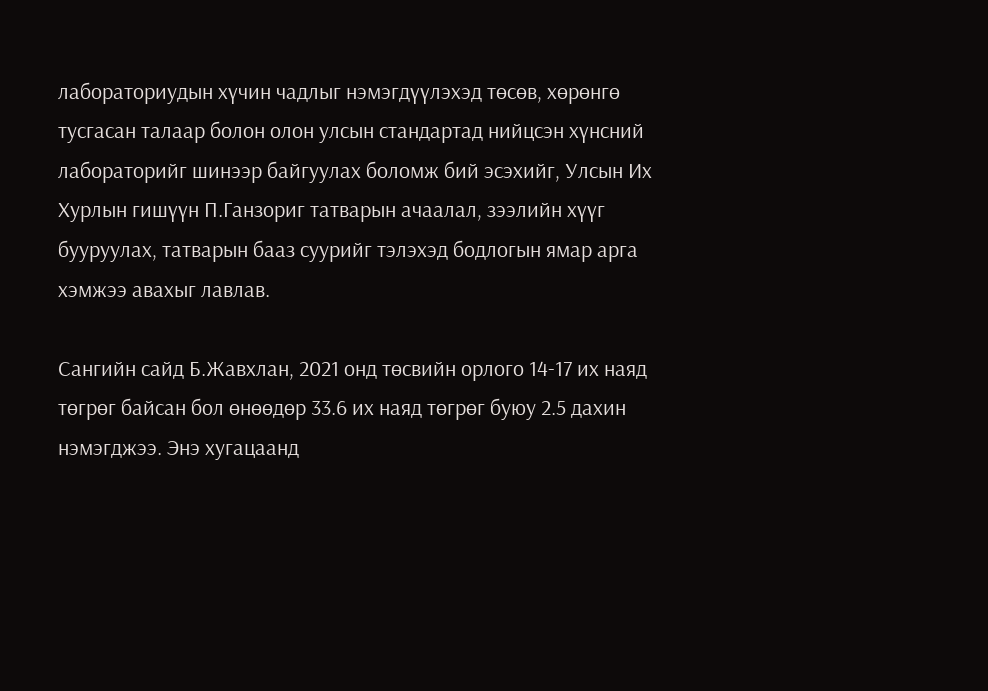лабораториудын хүчин чадлыг нэмэгдүүлэхэд төсөв, хөрөнгө тусгасан талаар болон олон улсын стандартад нийцсэн хүнсний лабораторийг шинээр байгуулах боломж бий эсэхийг, Улсын Их Хурлын гишүүн П.Ганзориг татварын ачаалал, зээлийн хүүг бууруулах, татварын бааз суурийг тэлэхэд бодлогын ямар арга хэмжээ авахыг лавлав.

Сангийн сайд Б.Жавхлан, 2021 онд төсвийн орлого 14-17 их наяд төгрөг байсан бол өнөөдөр 33.6 их наяд төгрөг буюу 2.5 дахин нэмэгджээ. Энэ хугацаанд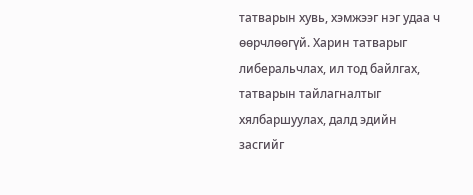татварын хувь, хэмжээг нэг удаа ч өөрчлөөгүй. Харин татварыг либеральчлах, ил тод байлгах, татварын тайлагналтыг хялбаршуулах, далд эдийн засгийг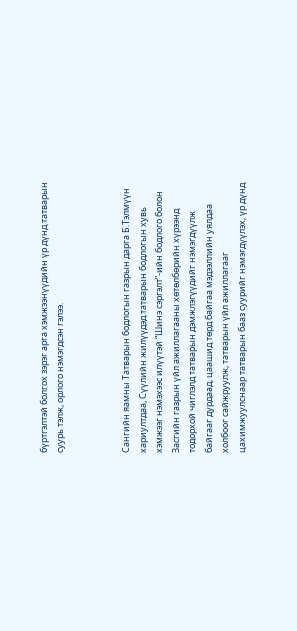бүртгэлтэй болгох зэрэг арга хэмжээнүүдийн үр дүнд татварын суурь тэлж, орлого нэмэгдсэн гэлээ.



Сангийн яамны Татварын бодлогын газрын дарга Б.Тэлмүүн  хариултдаа, Сүүлийн жилүүдэд татварын бодлогын хувь хэмжээг нэмэхээс илүүтэй “Шинэ сэргэлт”-ийн бодлого болон Засгийн газрын үйл ажиллагааны хөтөлбөрийн хүрээнд тодорхой чиглэлд татварын дэмжлэгүүдийг нэмэгдүүлж байгааг дурдаад, цаашид төрд байгаа мэдээллийн уялдаа холбоог сайжруулж, татварын үйл ажиллагааг цахимжуулснаар татварын бааз суурийг нэмэгдүүлэх, үр дүнд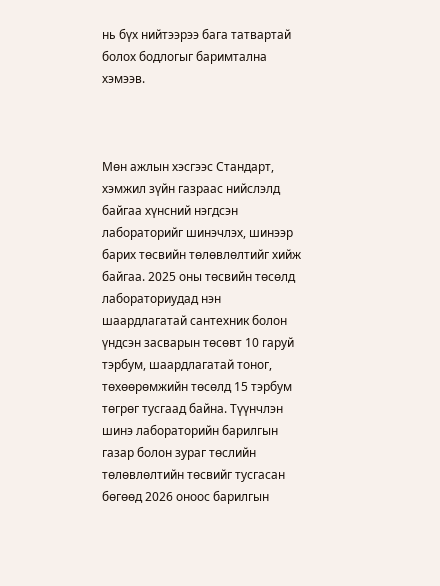нь бүх нийтээрээ бага татвартай болох бодлогыг баримтална хэмээв.



Мөн ажлын хэсгээс Стандарт, хэмжил зүйн газраас нийслэлд байгаа хүнсний нэгдсэн лабораторийг шинэчлэх, шинээр барих төсвийн төлөвлөлтийг хийж байгаа. 2025 оны төсвийн төсөлд лабораториудад нэн шаардлагатай сантехник болон үндсэн засварын төсөвт 10 гаруй тэрбум, шаардлагатай тоног, төхөөрөмжийн төсөлд 15 тэрбум төгрөг тусгаад байна. Түүнчлэн шинэ лабораторийн барилгын газар болон зураг төслийн төлөвлөлтийн төсвийг тусгасан бөгөөд 2026 оноос барилгын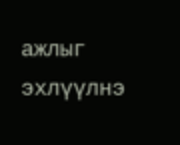ажлыг эхлүүлнэ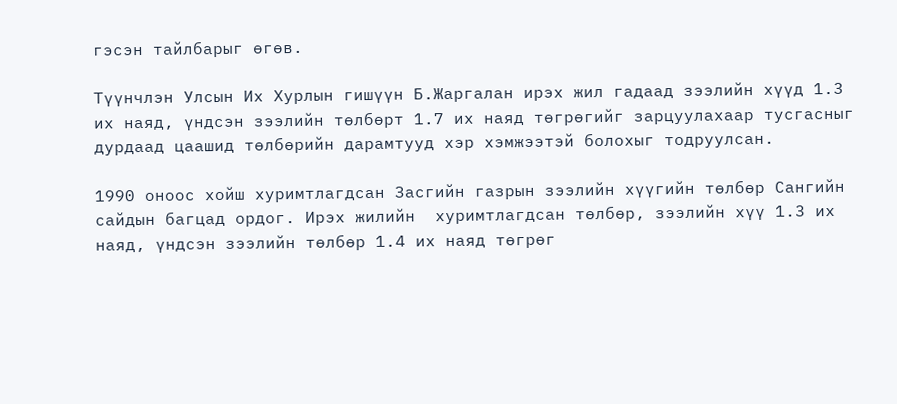гэсэн тайлбарыг өгөв.

Түүнчлэн Улсын Их Хурлын гишүүн Б.Жаргалан ирэх жил гадаад зээлийн хүүд 1.3 их наяд, үндсэн зээлийн төлбөрт 1.7 их наяд төгрөгийг зарцуулахаар тусгасныг дурдаад цаашид төлбөрийн дарамтууд хэр хэмжээтэй болохыг тодруулсан.

1990 оноос хойш хуримтлагдсан Засгийн газрын зээлийн хүүгийн төлбөр Сангийн сайдын багцад ордог. Ирэх жилийн  хуримтлагдсан төлбөр, зээлийн хүү 1.3 их наяд, үндсэн зээлийн төлбөр 1.4 их наяд төгрөг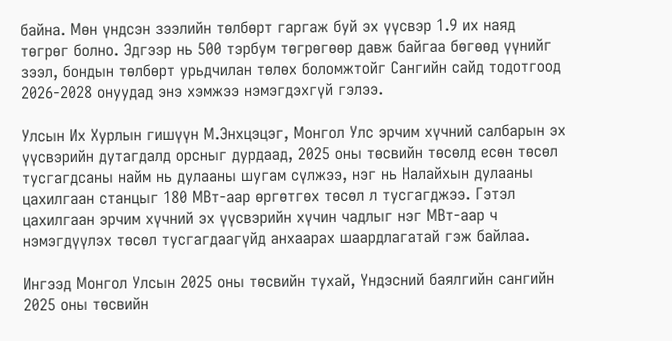байна. Мөн үндсэн зээлийн төлбөрт гаргаж буй эх үүсвэр 1.9 их наяд төгрөг болно. Эдгээр нь 500 тэрбум төгрөгөөр давж байгаа бөгөөд үүнийг зээл, бондын төлбөрт урьдчилан төлөх боломжтойг Сангийн сайд тодотгоод 2026-2028 онуудад энэ хэмжээ нэмэгдэхгүй гэлээ.

Улсын Их Хурлын гишүүн М.Энхцэцэг, Монгол Улс эрчим хүчний салбарын эх үүсвэрийн дутагдалд орсныг дурдаад, 2025 оны төсвийн төсөлд есөн төсөл тусгагдсаны найм нь дулааны шугам сүлжээ, нэг нь Налайхын дулааны цахилгаан станцыг 180 МВт-аар өргөтгөх төсөл л тусгагджээ. Гэтэл цахилгаан эрчим хүчний эх үүсвэрийн хүчин чадлыг нэг МВт-аар ч нэмэгдүүлэх төсөл тусгагдаагүйд анхаарах шаардлагатай гэж байлаа.

Ингээд Монгол Улсын 2025 оны төсвийн тухай, Үндэсний баялгийн сангийн 2025 оны төсвийн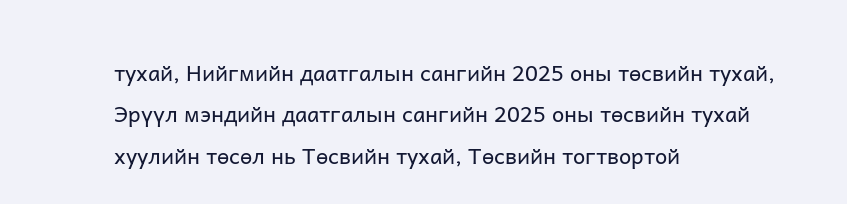тухай, Нийгмийн даатгалын сангийн 2025 оны төсвийн тухай, Эрүүл мэндийн даатгалын сангийн 2025 оны төсвийн тухай хуулийн төсөл нь Төсвийн тухай, Төсвийн тогтвортой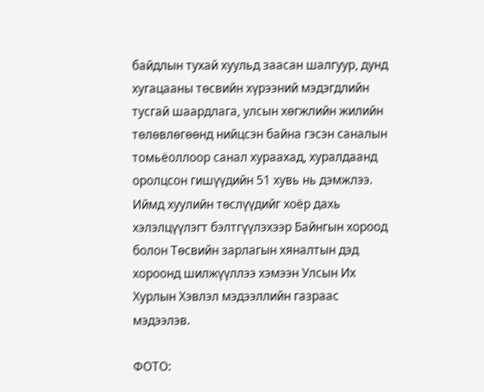байдлын тухай хуульд заасан шалгуур, дунд хугацааны төсвийн хүрээний мэдэгдлийн тусгай шаардлага, улсын хөгжлийн жилийн төлөвлөгөөнд нийцсэн байна гэсэн саналын томьёоллоор санал хураахад, хуралдаанд оролцсон гишүүдийн 51 хувь нь дэмжлээ. Иймд хуулийн төслүүдийг хоёр дахь хэлэлцүүлэгт бэлтгүүлэхээр Байнгын хороод болон Төсвийн зарлагын хяналтын дэд хороонд шилжүүллээ хэмээн Улсын Их Хурлын Хэвлэл мэдээллийн газраас мэдээлэв.

ФОТО: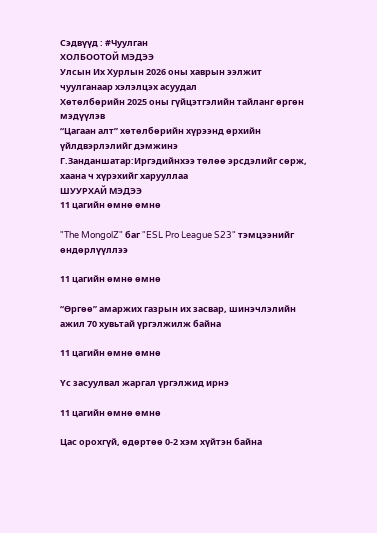Сэдвүүд : #Чуулган
ХОЛБООТОЙ МЭДЭЭ
Улсын Их Хурлын 2026 оны хаврын ээлжит чуулганаар хэлэлцэх асуудал
Хөтөлбөрийн 2025 оны гүйцэтгэлийн тайланг өргөн мэдүүлэв
“Цагаан алт” хөтөлбөрийн хүрээнд өрхийн үйлдвэрлэлийг дэмжинэ
Г.Занданшатар:Иргэдийнхээ төлөө эрсдэлийг сөрж, хаана ч хүрэхийг харууллаа
ШУУРХАЙ МЭДЭЭ
11 цагийн өмнө өмнө

"The MongolZ" баг "ESL Pro League S23" тэмцээнийг өндөрлүүллээ

11 цагийн өмнө өмнө

“Өргөө” амаржих газрын их засвар, шинэчлэлийн ажил 70 хувьтай үргэлжилж байна

11 цагийн өмнө өмнө

Үс засуулвал жаргал үргэлжид ирнэ

11 цагийн өмнө өмнө

Цас орохгүй, өдөртөө 0-2 хэм хүйтэн байна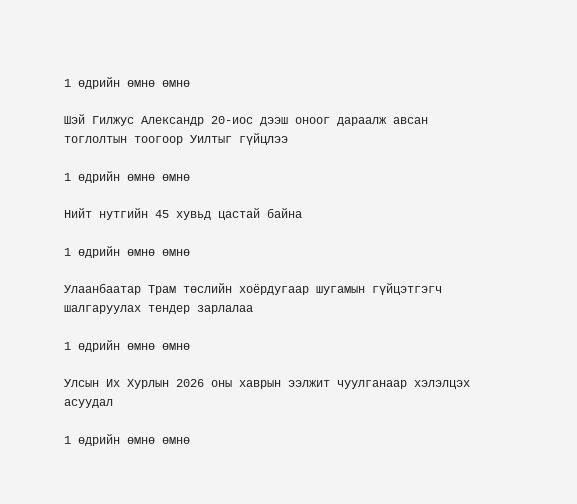1 өдрийн өмнө өмнө

Шэй Гилжус Александр 20-иос дээш оноог дараалж авсан тоглолтын тоогоор Уилтыг гүйцлээ

1 өдрийн өмнө өмнө

Нийт нутгийн 45 хувьд цастай байна

1 өдрийн өмнө өмнө

Улаанбаатар Трам төслийн хоёрдугаар шугамын гүйцэтгэгч шалгаруулах тендер зарлалаа

1 өдрийн өмнө өмнө

Улсын Их Хурлын 2026 оны хаврын ээлжит чуулганаар хэлэлцэх асуудал

1 өдрийн өмнө өмнө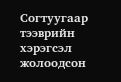Согтуугаар тээврийн хэрэгсэл жолоодсон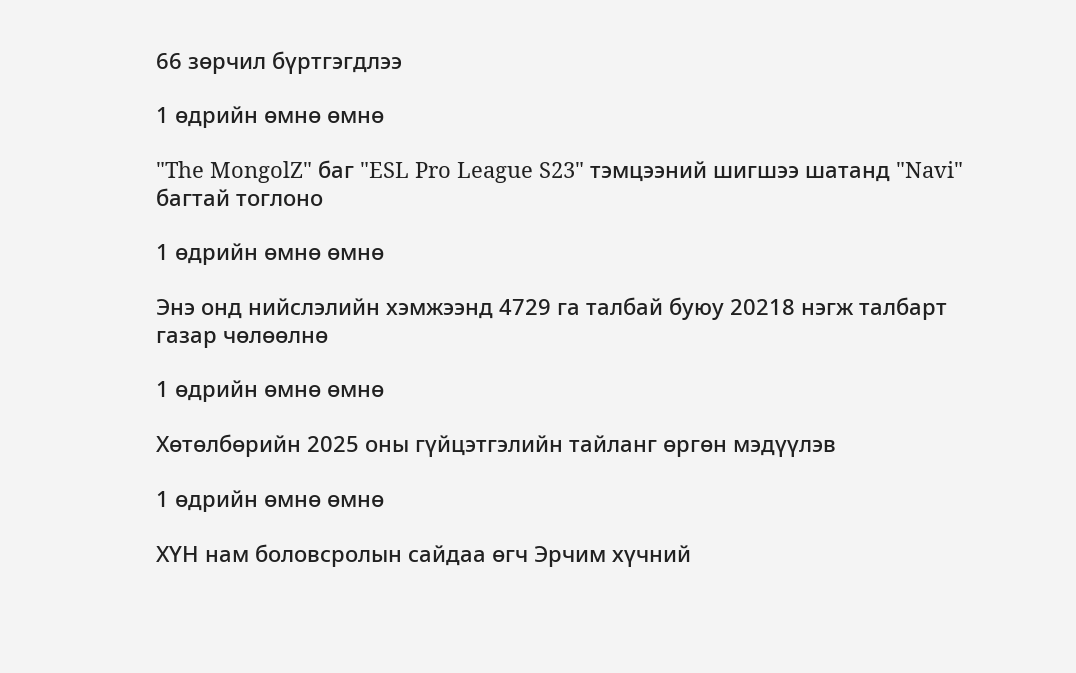66 зөрчил бүртгэгдлээ

1 өдрийн өмнө өмнө

"The MongolZ" баг "ESL Pro League S23" тэмцээний шигшээ шатанд "Navi" багтай тоглоно

1 өдрийн өмнө өмнө

Энэ онд нийслэлийн хэмжээнд 4729 га талбай буюу 20218 нэгж талбарт газар чөлөөлнө

1 өдрийн өмнө өмнө

Хөтөлбөрийн 2025 оны гүйцэтгэлийн тайланг өргөн мэдүүлэв

1 өдрийн өмнө өмнө

ХҮН нам боловсролын сайдаа өгч Эрчим хүчний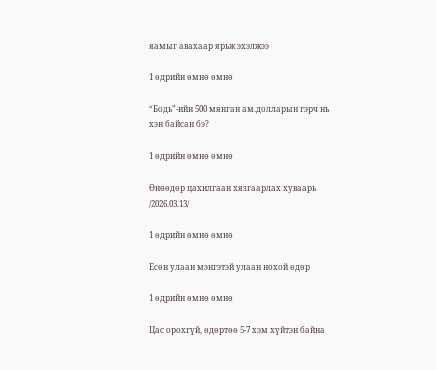яамыг авахаар ярьж эхэлжээ

1 өдрийн өмнө өмнө

“Бодь”-ийн 500 мянган ам.долларын гэрч нь хэн байсан бэ?

1 өдрийн өмнө өмнө

Өнөөдөр цахилгаан хязгаарлах хуваарь /2026.03.13/

1 өдрийн өмнө өмнө

Есөн улаан мэнгэтэй улаан нохой өдөр

1 өдрийн өмнө өмнө

Цас орохгүй, өдөртөө 5-7 хэм хүйтэн байна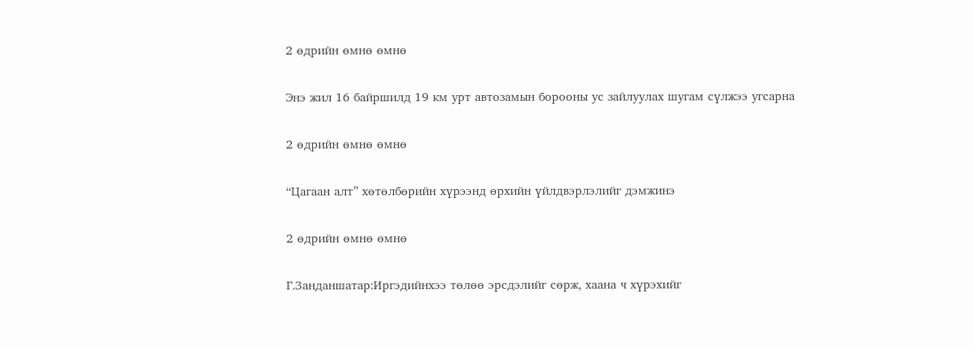2 өдрийн өмнө өмнө

Энэ жил 16 байршилд 19 км урт автозамын борооны ус зайлуулах шугам сүлжээ угсарна

2 өдрийн өмнө өмнө

“Цагаан алт” хөтөлбөрийн хүрээнд өрхийн үйлдвэрлэлийг дэмжинэ

2 өдрийн өмнө өмнө

Г.Занданшатар:Иргэдийнхээ төлөө эрсдэлийг сөрж, хаана ч хүрэхийг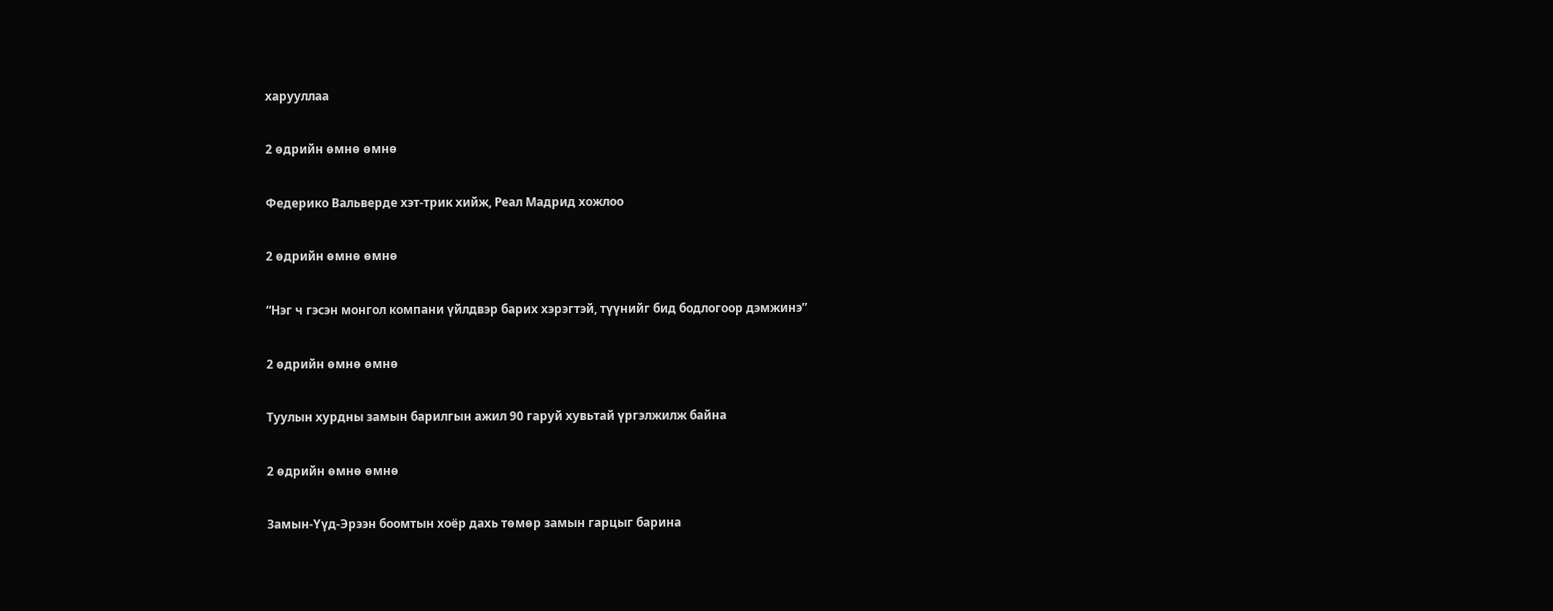харууллаа

2 өдрийн өмнө өмнө

Федерико Вальверде хэт-трик хийж, Реал Мадрид хожлоо

2 өдрийн өмнө өмнө

“Нэг ч гэсэн монгол компани үйлдвэр барих хэрэгтэй, түүнийг бид бодлогоор дэмжинэ”

2 өдрийн өмнө өмнө

Туулын хурдны замын барилгын ажил 90 гаруй хувьтай үргэлжилж байна

2 өдрийн өмнө өмнө

Замын-Үүд-Эрээн боомтын хоёр дахь төмөр замын гарцыг барина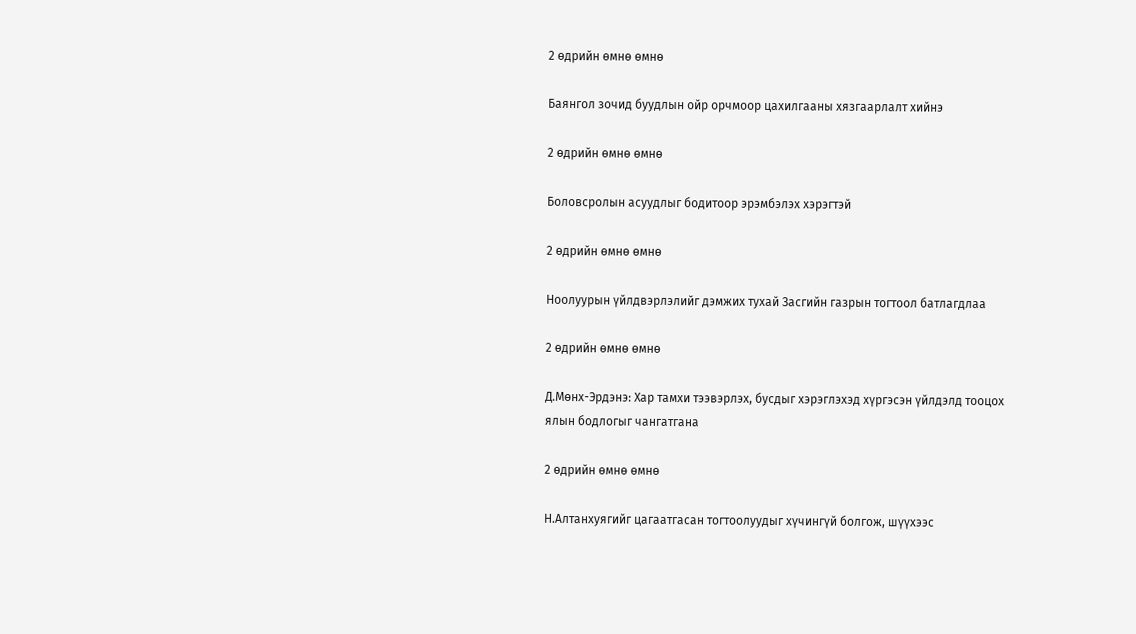2 өдрийн өмнө өмнө

Баянгол зочид буудлын ойр орчмоор цахилгааны хязгаарлалт хийнэ

2 өдрийн өмнө өмнө

Боловсролын асуудлыг бодитоор эрэмбэлэх хэрэгтэй

2 өдрийн өмнө өмнө

Ноолуурын үйлдвэрлэлийг дэмжих тухай Засгийн газрын тогтоол батлагдлаа

2 өдрийн өмнө өмнө

Д.Мөнх-Эрдэнэ: Хар тамхи тээвэрлэх, бусдыг хэрэглэхэд хүргэсэн үйлдэлд тооцох ялын бодлогыг чангатгана

2 өдрийн өмнө өмнө

Н.Алтанхуягийг цагаатгасан тогтоолуудыг хүчингүй болгож, шүүхээс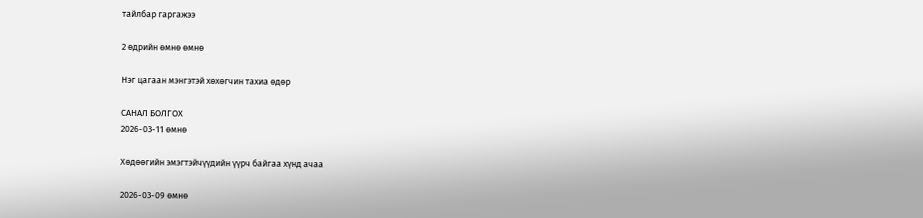тайлбар гаргажээ

2 өдрийн өмнө өмнө

Нэг цагаан мэнгэтэй хөхөгчин тахиа өдөр

САНАЛ БОЛГОХ
2026-03-11 өмнө

Хөдөөгийн эмэгтэйчүүдийн үүрч байгаа хүнд ачаа

2026-03-09 өмнө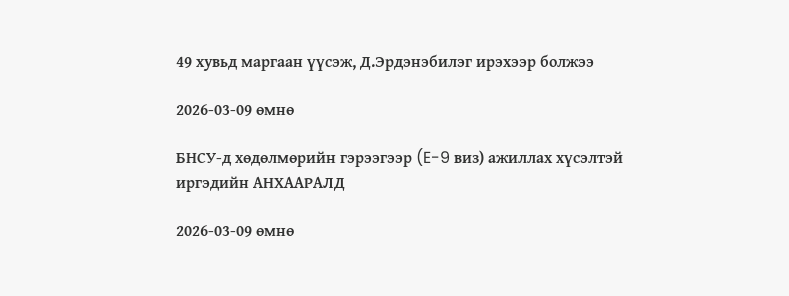49 хувьд маргаан үүсэж, Д.Эрдэнэбилэг ирэхээр болжээ

2026-03-09 өмнө

БНСУ-д хөдөлмөрийн гэрээгээр (E-9 виз) ажиллах хүсэлтэй иргэдийн АНХААРАЛД

2026-03-09 өмнө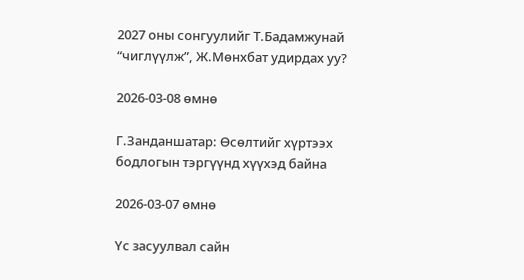2027 оны сонгуулийг Т.Бадамжунай “чиглүүлж”, Ж.Мөнхбат удирдах уу?

2026-03-08 өмнө

Г.Занданшатар: Өсөлтийг хүртээх бодлогын тэргүүнд хүүхэд байна

2026-03-07 өмнө

Үс засуулвал сайн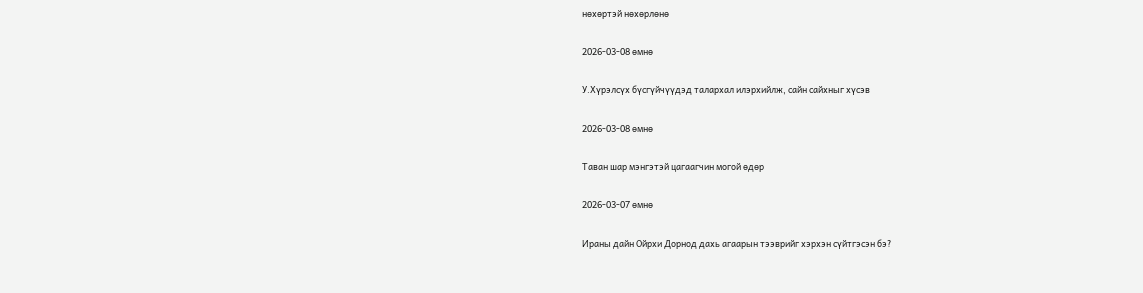нөхөртэй нөхөрлөнө

2026-03-08 өмнө

У.Хүрэлсүх бүсгүйчүүдэд талархал илэрхийлж, сайн сайхныг хүсэв

2026-03-08 өмнө

Таван шар мэнгэтэй цагаагчин могой өдөр

2026-03-07 өмнө

Ираны дайн Ойрхи Дорнод дахь агаарын тээврийг хэрхэн сүйтгэсэн бэ?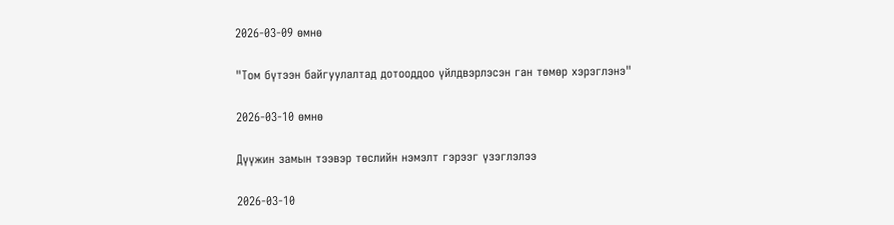2026-03-09 өмнө

"Том бүтээн байгуулалтад дотооддоо үйлдвэрлэсэн ган төмөр хэрэглэнэ"

2026-03-10 өмнө

Дүүжин замын тээвэр төслийн нэмэлт гэрээг үзэглэлээ

2026-03-10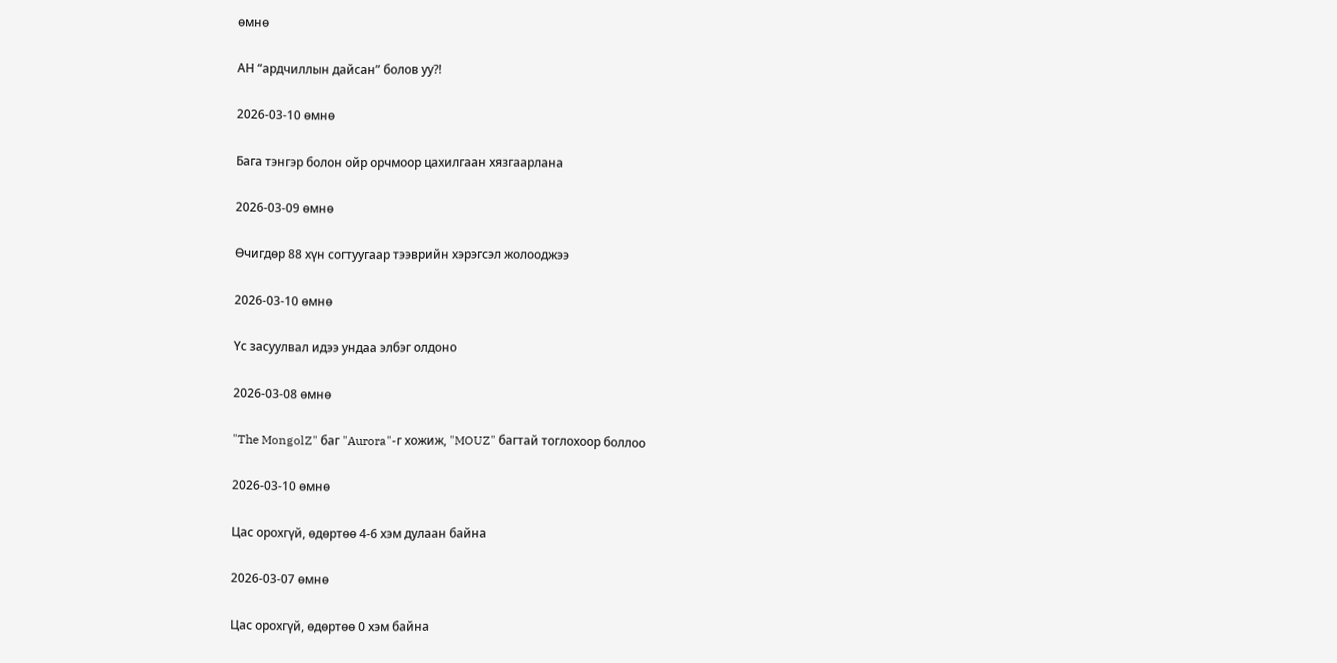өмнө

АН “ардчиллын дайсан” болов уу?!

2026-03-10 өмнө

Бага тэнгэр болон ойр орчмоор цахилгаан хязгаарлана

2026-03-09 өмнө

Өчигдөр 88 хүн согтуугаар тээврийн хэрэгсэл жолооджээ

2026-03-10 өмнө

Үс засуулвал идээ ундаа элбэг олдоно

2026-03-08 өмнө

"The MongolZ" баг "Aurora"-г хожиж, "MOUZ" багтай тоглохоор боллоо

2026-03-10 өмнө

Цас орохгүй, өдөртөө 4-6 хэм дулаан байна

2026-03-07 өмнө

Цас орохгүй, өдөртөө 0 хэм байна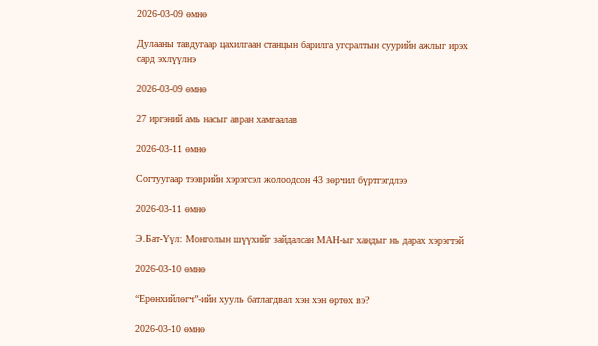2026-03-09 өмнө

Дулааны тавдугаар цахилгаан станцын барилга угсралтын суурийн ажлыг ирэх сард эхлүүлнэ

2026-03-09 өмнө

27 иргэний амь насыг авран хамгаалав

2026-03-11 өмнө

Согтуугаар тээврийн хэрэгсэл жолоодсон 43 зөрчил бүртгэгдлээ

2026-03-11 өмнө

Э.Бат-Үүл: Монголын шүүхийг зайдалсан МАН-ыг хандыг нь дарах хэрэгтэй

2026-03-10 өмнө

“Ерөнхийлөгч”-ийн хууль батлагдвал хэн хэн өртөх вэ?

2026-03-10 өмнө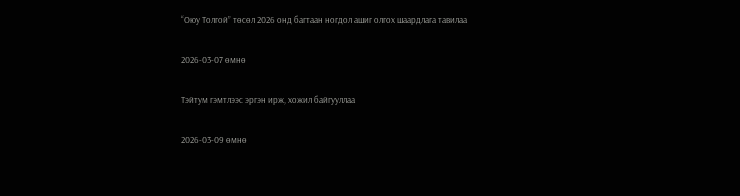“Оюу Толгой” төсөл 2026 онд багтаан ногдол ашиг олгох шаардлага тавилаа

2026-03-07 өмнө

Тэйтум гэмтлээс эргэн ирж, хожил байгууллаа

2026-03-09 өмнө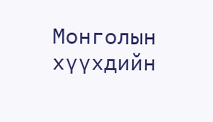Монголын хүүхдийн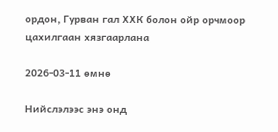ордон, Гурван гал ХХК болон ойр орчмоор цахилгаан хязгаарлана

2026-03-11 өмнө

Нийслэлээс энэ онд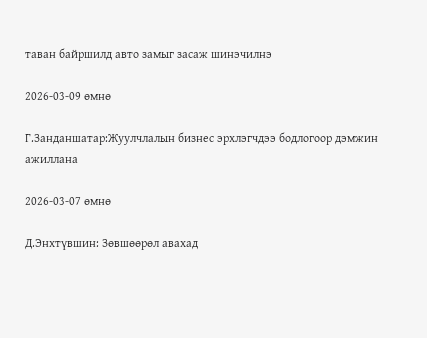таван байршилд авто замыг засаж шинэчилнэ

2026-03-09 өмнө

Г.Занданшатар:Жуулчлалын бизнес эрхлэгчдээ бодлогоор дэмжин ажиллана

2026-03-07 өмнө

Д.Энхтүвшин: Зөвшөөрөл авахад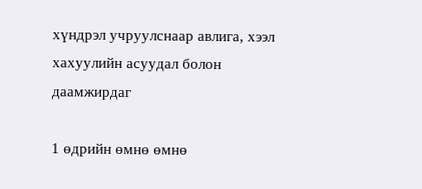хүндрэл учруулснаар авлига, хээл хахуулийн асуудал болон даамжирдаг

1 өдрийн өмнө өмнө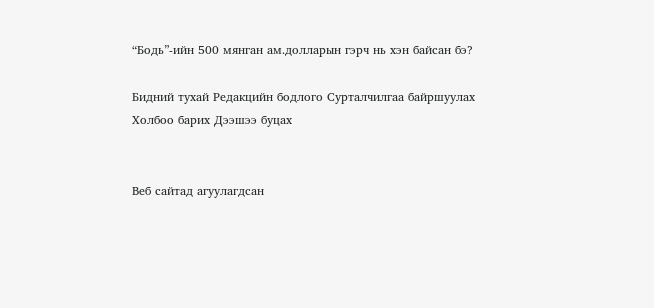“Бодь”-ийн 500 мянган ам.долларын гэрч нь хэн байсан бэ?

Бидний тухай Редакцийн бодлого Сурталчилгаа байршуулах Холбоо барих Дээшээ буцах


Веб сайтад агуулагдсан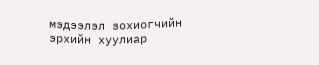мэдээлэл зохиогчийн эрхийн хуулиар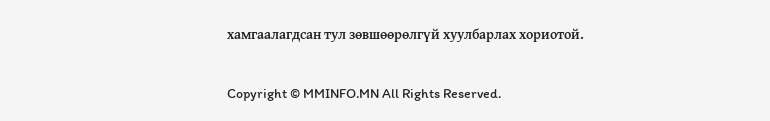хамгаалагдсан тул зөвшөөрөлгүй хуулбарлах хориотой.

Copyright © MMINFO.MN All Rights Reserved.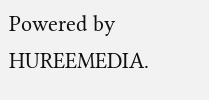Powered by HUREEMEDIA.